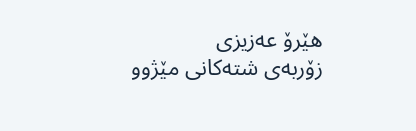هێرۆ عەزیزی
زۆربەی شتەکانی مێژوو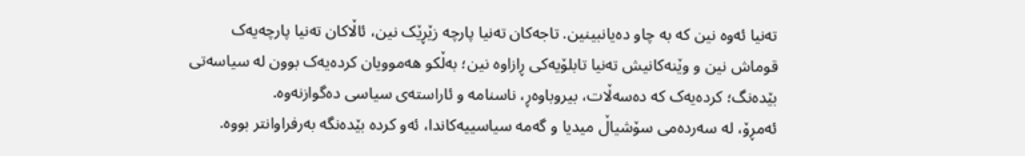تەنیا ئەوە نین کە بە چاو دەیانبینین. تاجەکان تەنیا پارچە زێڕێک نین، ئاڵاکان تەنیا پارچەیەک قوماش نین و وێنەکانیش تەنیا تابلۆیەکی ڕازاوە نین؛ بەڵکو هەموویان کردەیەک بوون لە سیاسەتی بێدەنگ؛ کردەیەک کە دەسەڵات، بیروباوەڕ، ناسنامە و ئاراستەی سیاسی دەگوازنەوە.
ئەمڕۆ، لە سەردەمی سۆشیاڵ میدیا و گەمە سیاسییەکاندا، ئەو کردە بێدەنگە بەرفراوانتر بووە.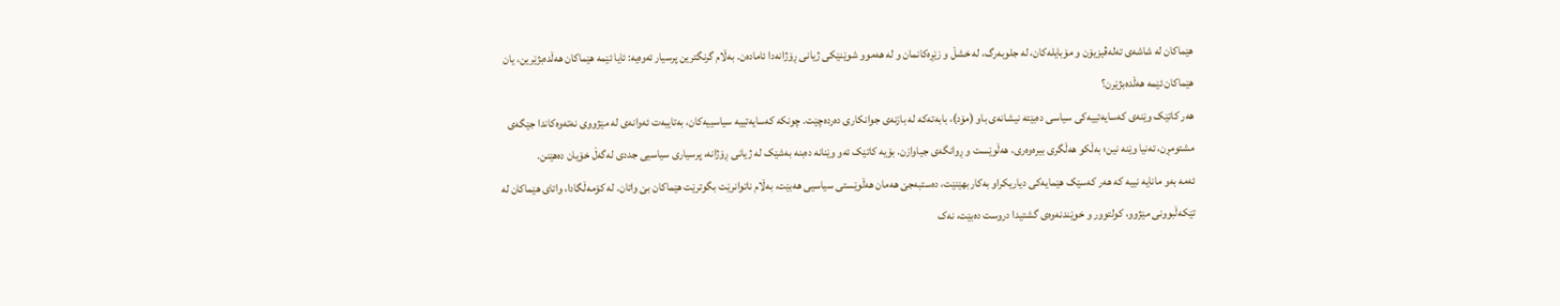هێماکان لە شاشەی تەلەڤیزیۆن و مۆبایلەکان، لە جلوبەرگ، لە خشڵ و زێڕەکانمان و لە هەموو شوێنێکی ژیانی ڕۆژانەدا ئامادەن. بەڵام گرنگترین پرسیار ئەوەیە: ئایا ئێمە هێماکان هەڵدەبژێرین، یان هێماکان ئێمە هەڵدەبژێرن؟
هەر کاتێک وێنەی کەسایەتییەکی سیاسی دەبێتە نیشانەی باو (مۆد)، بابەتەکە لە بازنەی جوانکاری دەردەچێت. چونکە کەسایەتییە سیاسییەکان، بەتایبەت ئەوانەی لە مێژووی نەتەوەکاندا جێگەی مشتومڕن، تەنیا وێنە نین؛ بەڵکو هەڵگری بیرەوەری، هەڵوێست و ڕوانگەی جیاوازن. بۆیە کاتێک ئەو وێنانە دەبنە بەشێک لە ژیانی ڕۆژانە، پرسیاری سیاسیی جددی لەگەڵ خۆیان دەهێنن.
ئەمە بەو مانایە نییە کە هەر کەسێک هێمایەکی دیاریکراو بەکاربهێنێت، دەستبەجێ هەمان هەڵوێستی سیاسیی هەبێت، بەڵام ناتوانرێت بگوترێت هێماکان بێ واتان. لە کۆمەڵگادا، واتای هێماکان لە تێکەڵبوونی مێژوو، کولتوور و خوێندنەوەی گشتیدا دروست دەبێت، نەک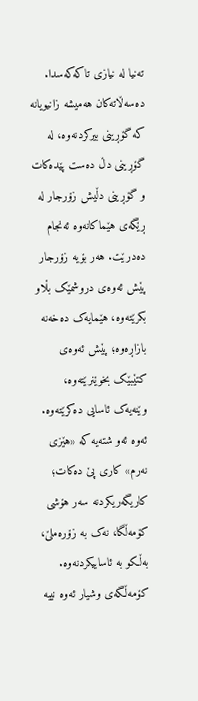تەنیا لە نیازی تاکەکەسدا.
دەسەڵاتەکان هەمیشە زانیویانە کە گۆڕینی بیرکردنەوە، لە گۆڕینی دڵ دەست پێدەکات و گۆڕینی دڵیش زۆرجار لە ڕێگەی هێماکانەوە ئەنجام دەدرێت. هەر بۆیە زۆرجار پێش ئەوەی دروشمێک بڵاو بکرێتەوە، هێمایەک دەخەنە بازاڕەوە؛ پێش ئەوەی کتێبێک بخوێنرێتەوە، وێنەیەک ئاسایی دەکرێتەوە. ئەوە ئەو شتەیە کە «هێزی نەرم» کاری پێ دەکات؛ کاریگەریکردنە سەر هۆشی کۆمەڵگا، نەک بە زۆرەملێ، بەڵکو بە ئاساییکردنەوە.
کۆمەڵگەی وشیار ئەوە نییە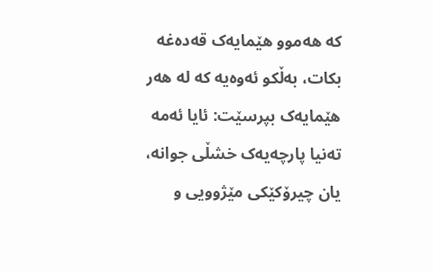کە هەموو هێمایەک قەدەغە بکات، بەڵکو ئەوەیە کە لە هەر هێمایەک بپرسێت: ئایا ئەمە تەنیا پارچەیەک خشڵی جوانە، یان چیرۆکێکی مێژوویی و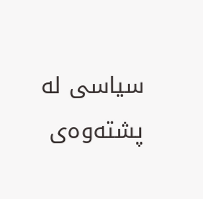سیاسی لە پشتەوەی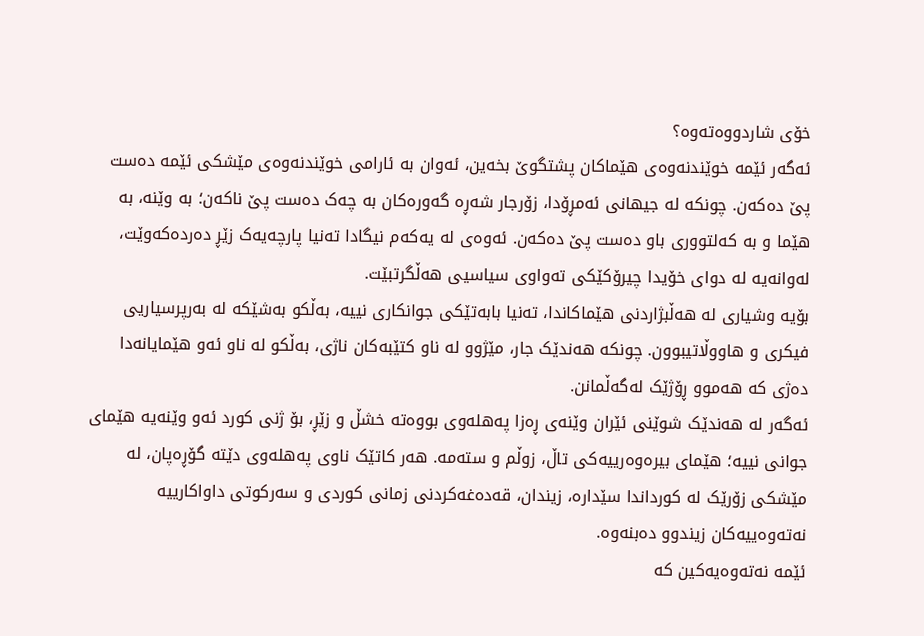خۆی شاردووەتەوە؟
ئەگەر ئێمە خوێندنەوەی هێماکان پشتگوێ بخەین، ئەوان بە ئارامی خوێندنەوەی مێشکی ئێمە دەست پێ دەکەن. چونکە لە جیهانی ئەمڕۆدا، زۆرجار شەڕە گەورەکان بە چەک دەست پێ ناکەن؛ بە وێنە، بە هێما و بە کەلتووری باو دەست پێ دەکەن. ئەوەی لە یەکەم نیگادا تەنیا پارچەیەک زێڕ دەردەکەوێت، لەوانەیە لە دوای خۆیدا چیرۆکێکی تەواوی سیاسیی هەڵگرتبێت.
بۆیە وشیاری لە هەڵبژاردنی هێماکاندا، تەنیا بابەتێکی جوانکاری نییە، بەڵکو بەشێکە لە بەرپرسیاریی فیکری و هاووڵاتیبوون. چونکە هەندێک جار، مێژوو لە ناو کتێبەکان ناژی، بەڵکو لە ناو ئەو هێمایانەدا دەژی کە هەموو ڕۆژێک لەگەڵمانن.
ئەگەر لە هەندێک شوێنی ئێران وێنەی ڕەزا پەهلەوی بووەتە خشڵ و زێڕ، بۆ ژنی کورد ئەو وێنەیە هێمای جوانی نییە؛ هێمای بیرەوەرییەکی تاڵ، زوڵم و ستەمە. هەر کاتێک ناوی پەهلەوی دێتە گۆڕەپان، لە مێشکی زۆرێک لە کورداندا سێدارە، زیندان، قەدەغەکردنی زمانی کوردی و سەرکوتی داواکارییە نەتەوەییەکان زیندوو دەبنەوە.
ئێمە نەتەوەیەکین کە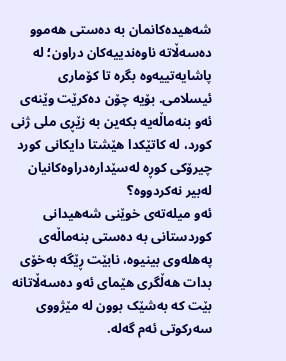شەهیدەکانمان بە دەستی هەموو دەسەڵاتە ناوەندییەکان دراون؛ لە پاشایەتییەوە بگرە تا کۆماری ئیسلامی. بۆیە چۆن دەکرێت وێنەی ئەو بنەماڵەیە بکەین بە زێڕی ملی ژنی کورد، لە کاتێکدا هێشتا دایکانی کورد چیرۆکی کوڕە لەسێدارەدراوەکانیان لەبیر نەکردووە؟
ئەو میلەتەی خوێنی شەهیدانی کوردستانی بە دەستی بنەماڵەی پەهلەوی بینیوە، نابێت ڕێگە بەخۆی بدات هەڵگری هێمای ئەو دەسەڵاتانە بێت کە بەشێک بوون لە مێژووی سەرکوتی ئەم گەلە.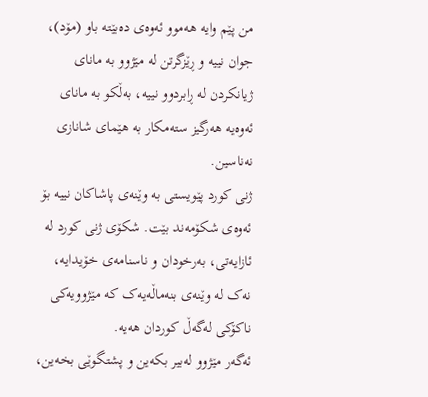من پێم وایە هەموو ئەوەی دەبێتە باو (مۆد)، جوان نییە و ڕێزگرتن لە مێژوو بە مانای ژیانکردن لە ڕابردوو نییە، بەڵکو بە مانای ئەوەیە هەرگیز ستەمکار بە هێمای شانازی نەناسین.
ژنی کورد پێویستی بە وێنەی پاشاکان نییە بۆ ئەوەی شکۆمەند بێت. شکۆی ژنی کورد لە ئازایەتی، بەرخودان و ناسنامەی خۆیدایە، نەک لە وێنەی بنەماڵەیەک کە مێژوویەکی ناکۆکی لەگەڵ کوردان هەیە.
ئەگەر مێژوو لەبیر بکەین و پشتگوێی بخەین،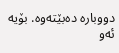دووبارە دەبێتەوە. بۆیە ئەو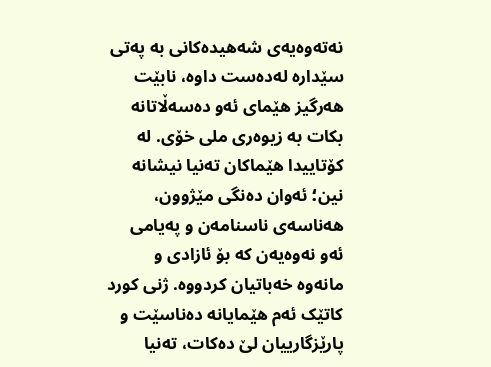نەتەوەیەی شەهیدەکانی بە پەتی سێدارە لەدەست داوە، نابێت هەرگیز هێمای ئەو دەسەڵاتانە بکات بە زیوەری ملی خۆی. لە کۆتاییدا هێماکان تەنیا نیشانە نین؛ ئەوان دەنگی مێژوون، هەناسەی ناسنامەن و پەیامی ئەو نەوەیەن کە بۆ ئازادی و مانەوە خەباتیان کردووە. ژنی کورد کاتێک ئەم هێمایانە دەناسێت و پارێزگارییان لێ دەکات، تەنیا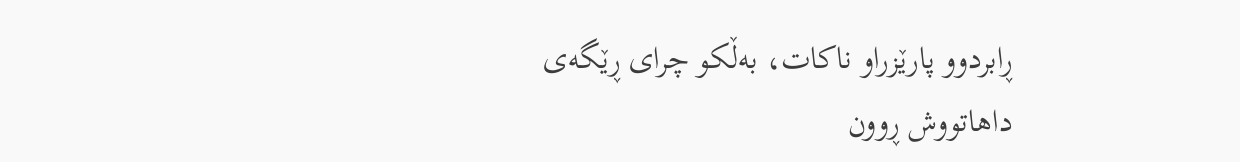ڕابردوو پارێزراو ناکات، بەڵکو چرای ڕێگەی داهاتووش ڕوون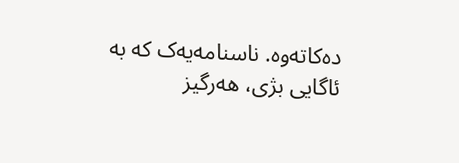دەکاتەوە. ناسنامەیەک کە بە ئاگایی بژی، هەرگیز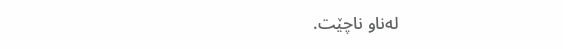لەناو ناچێت.